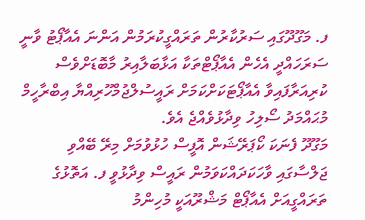ފ. މަގޫދޫގައި ސަރުކާރުން ތަރައްގީކުރަމުން އަންނަ އެއާޕޯޓު ވާނީ ސަރަހައްދީ އެހެން އެއާޕޯޓްތަކާ އަޅާބަލާއިރު މާބޮޑަށްވެސް ކުރިއަރާފައިވާ އެއާޕޯޓަކަށްކަމަށް ރައީސުލްޖުމްހޫރިއްޔާ އިބްރާހީމް މުޙައްމަދު ސޯލިހު ވިދާޅުވެއްޖެ އެވެ.
މަގޫދޫ ފެނަކަ ކޯޕަރޭޝަން އޮފީސް ހުޅުވުމަށް މިރޭ ބޭއްވި ޖަލްސާގައި ވާހަކަދައްކަވަމުން ރައީސް ވިދާޅުވީ ފ. އަތޮޅުގެ ތަރައްގީއަށް އެއާޕޯޓް މަޝްރޫއަކީ މުހިންމު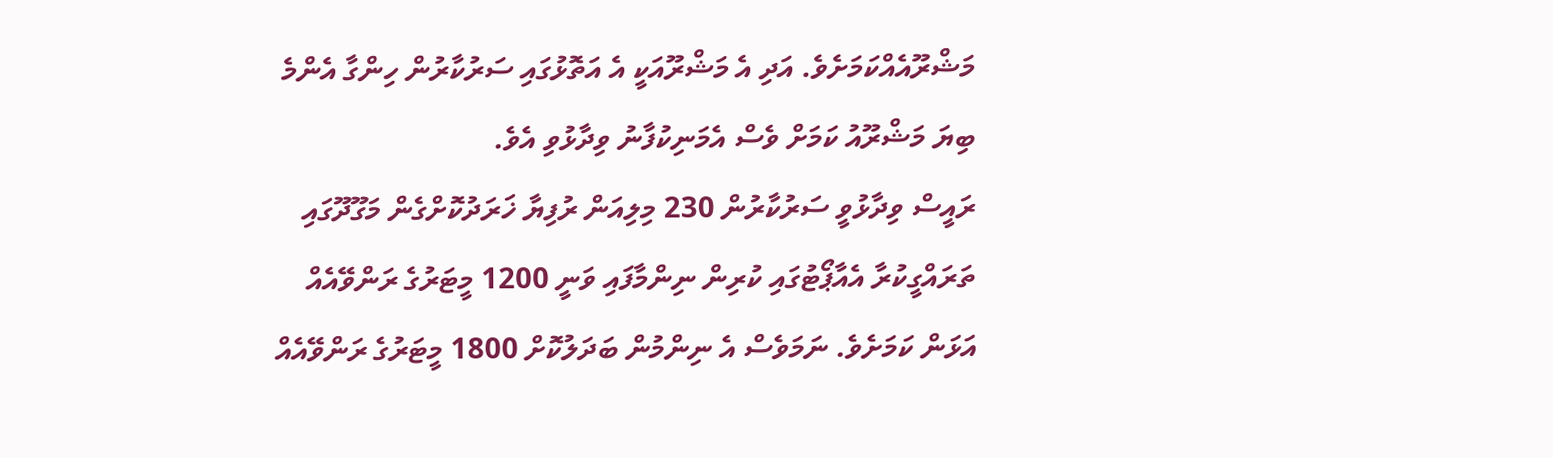މަޝްރޫއެއްކަމަށެވެ. އަދި އެ މަޝްރޫއަކީ އެ އަތޮޅުގައި ސަރުކާރުން ހިންގާ އެންމެ ބިޔަ މަޝްރޫއު ކަމަށް ވެސް އެމަނިކުފާނު ވިދާޅުވި އެވެ.
ރައީސް ވިދާޅުވީ ސަރުކާރުން 230 މިލިއަން ރުފިޔާ ޚަރަދުކޮށްގެން މަގޫދޫގައި ތަރައްގީކުރާ އެއާޕޯޓުގައި ކުރިން ނިންމާފައި ވަނީ 1200 މީޓަރުގެ ރަންވޭއެއް އަޅަން ކަމަށެވެ. ނަމަވެސް އެ ނިންމުން ބަދަލުކޮށް 1800 މީޓަރުގެ ރަންވޭއެއް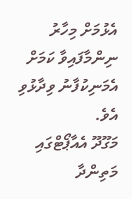އެޅުމަށް މިހާރު ނިންމާފައިވާ ކަމަށް އެމަނިކުފާނު ވިދާޅުވި އެވެ.
މަގޫދޫ އެއާޕޯޓްގައި މަތިންދާ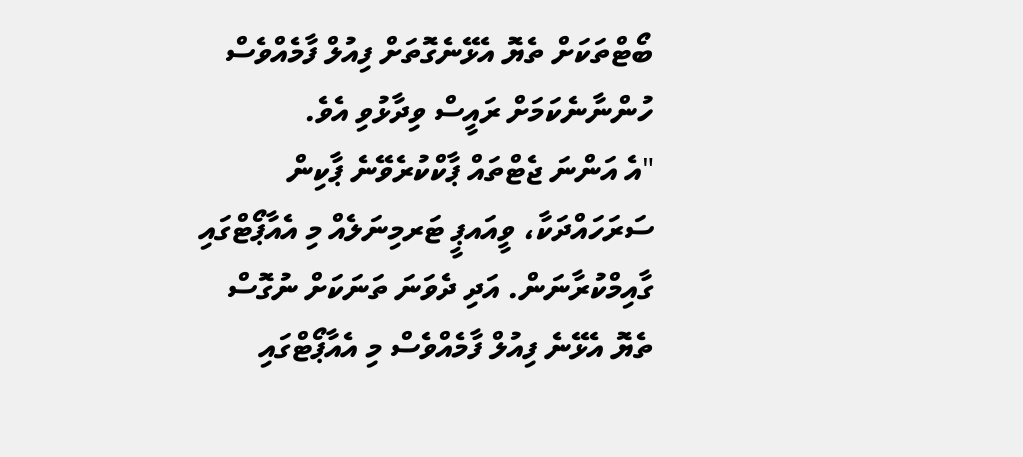ބޯޓްތަކަށް ތެޔޮ އެޅޭނެގޮތަށް ފިއުލް ފާމެއްވެސް ހުންނާނެކަމަށް ރައީސް ވިދާޅުވި އެވެ.
"އެ އަންނަ ޖެޓްތައް ޕާކްކުރެވޭނެ ޕާކިން ސަރަހައްދަކާ، ވީއައޕީ ޓަރމިނަލެއް މި އެއާޕޯޓްގައި ގާއިމްކުރާނަން. އަދި ދެވަނަ ތަނަކަށް ނުގޮސް ތެޔޮ އެޅޭނެ ފިއުލް ފާމެއްވެސް މި އެއާޕޯޓްގައި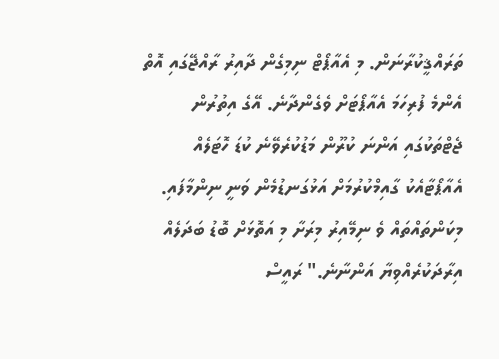ތަރައްޤީކުރާނަން. މި އެއާޕޯޓް ނިމިގެން ދާއިރު ރާއްޖޭގައި އޮތް އެންމެ ފުރިހަމަ އެއާޕޯޓަށް ވެގެންދާނެ. އޭގެ އިތުރުން ޖެޓްތަކުގައި އަންނަ ކުރޫން މަޑުކުރެވޭނެ ކުޑަ ހޮޓަލެއް އެއާޕޯޓާއެކު ގާއިމްކުރުމަށް އަޅުގަނޑުމެން ވަނީ ނިންމާފައި. މިކަންތައްތައް ވެ ނިމޭއިރު މިރަށާ މި އަތޮޅަށް ބޮޑު ބަދަލެއް އިރާދަކުރެއްވިޔާ އަންނާނެ." ރައީސް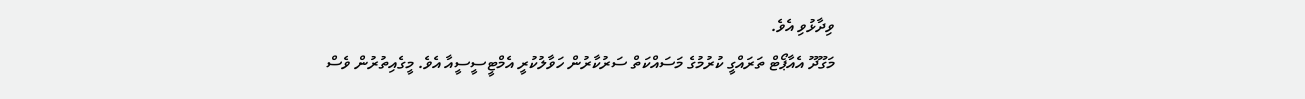ވިދާޅުވި އެވެ.
މަގޫދޫ އެއާޕޯޓް ތަރައްގީ ކުރުމުގެ މަސައްކަތް ސަރުކާރުން ހަވާލުކުރީ އެމްޓީސީސީއާ އެވެ. މީގެއިތުރުން ވެސް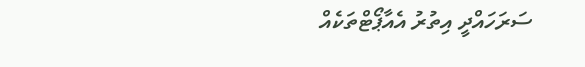ސަރަހައްދީ އިތުރު އެއާޕޯޓްތަކެއް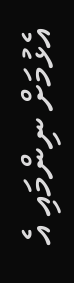އެޅުމަށް ނިންމައި އެ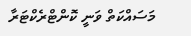މަސައްކަތް ވަނީ ކޮންޓްރެކްޓަރާ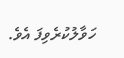ހަވާލުކުރެވިފަ އެވެ.